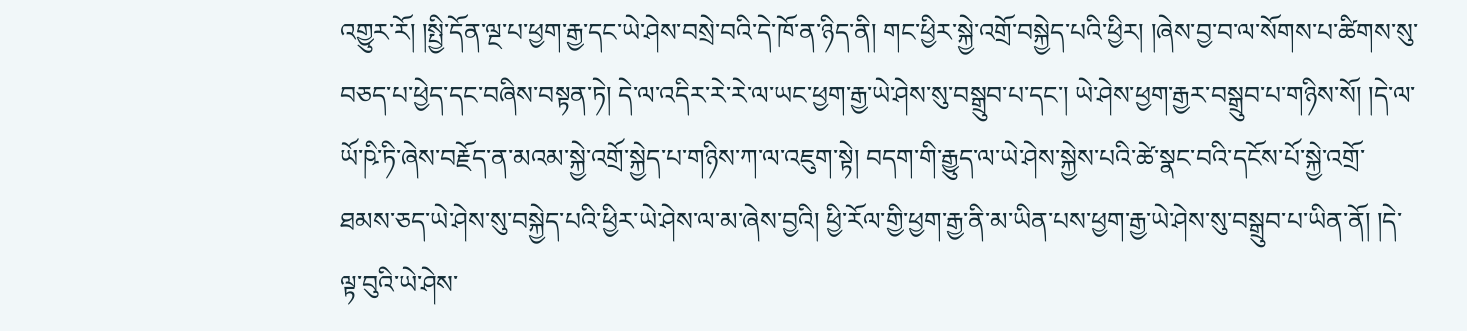འགྱུར་རོ། །སྤྱི་དོན་ལྔ་པ་ཕྱག་རྒྱ་དང་ཡེ་ཤེས་བསྲེ་བའི་དེ་ཁོ་ན་ཉིད་ནི། གང་ཕྱིར་སྐྱེ་འགྲོ་བསྐྱེད་པའི་ཕྱིར། །ཞེས་བྱ་བ་ལ་སོགས་པ་ཚིགས་སུ་བཅད་པ་ཕྱེད་དང་བཞིས་བསྟན་ཏེ། དེ་ལ་འདིར་རེ་རེ་ལ་ཡང་ཕྱག་རྒྱ་ཡེ་ཤེས་སུ་བསྒྲུབ་པ་དང་། ཡེ་ཤེས་ཕྱག་རྒྱར་བསྒྲུབ་པ་གཉིས་སོ། །དེ་ལ་ཡོ་ཥི་ཏི་ཞེས་བརྗོད་ན་མའམ་སྐྱེ་འགྲོ་སྐྱེད་པ་གཉིས་ཀ་ལ་འཇུག་སྟེ། བདག་གི་རྒྱུད་ལ་ཡེ་ཤེས་སྐྱེས་པའི་ཚེ་སྣང་བའི་དངོས་པོ་སྐྱེ་འགྲོ་ཐམས་ཅད་ཡེ་ཤེས་སུ་བསྐྱེད་པའི་ཕྱིར་ཡེ་ཤེས་ལ་མ་ཞེས་བྱའི། ཕྱི་རོལ་གྱི་ཕྱག་རྒྱ་ནི་མ་ཡིན་པས་ཕྱག་རྒྱ་ཡེ་ཤེས་སུ་བསྒྲུབ་པ་ཡིན་ནོ། །དེ་ལྟ་བུའི་ཡེ་ཤེས་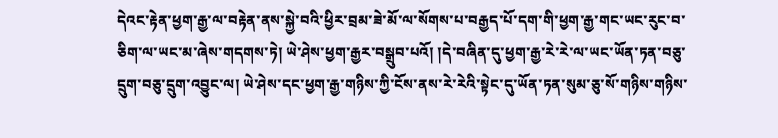དེའང་རྟེན་ཕྱག་རྒྱ་ལ་བརྟེན་ནས་སྐྱེ་བའི་ཕྱིར་བྲམ་ཟེ་མོ་ལ་སོགས་པ་བརྒྱད་པོ་དག་གི་ཕྱག་རྒྱ་གང་ཡང་རུང་བ་ཅིག་ལ་ཡང་མ་ཞེས་གདགས་ཏེ། ཡེ་ཤེས་ཕྱག་རྒྱར་བསྒྲུབ་པའོ། །དེ་བཞིན་དུ་ཕྱག་རྒྱ་རེ་རེ་ལ་ཡང་ཡོན་ཏན་བཅུ་དྲུག་བཅུ་དྲུག་འབྱུང་ལ། ཡེ་ཤེས་དང་ཕྱག་རྒྱ་གཉིས་ཀྱི་ངོས་ནས་རེ་རེའི་སྟེང་དུ་ཡོན་ཏན་སུམ་ཅུ་སོ་གཉིས་གཉིས་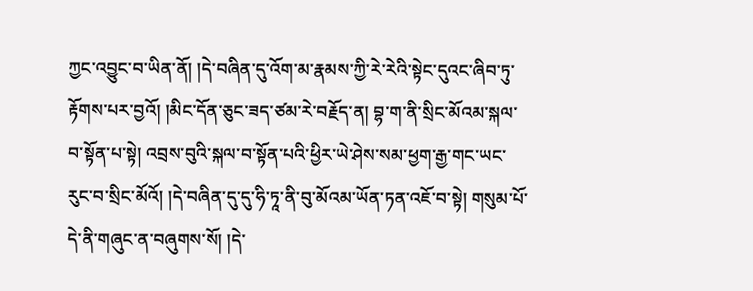ཀྱང་འབྱུང་བ་ཡིན་ནོ། །དེ་བཞིན་དུ་འོག་མ་རྣམས་ཀྱི་རེ་རེའི་སྟེང་དུའང་ཞིབ་ཏུ་རྟོགས་པར་བྱའོ། །མིང་དོན་ཅུང་ཟད་ཙམ་རེ་བརྗོད་ན། བྷ་ག་ནི་སྲིང་མོའམ་སྐལ་བ་སྟོན་པ་སྟེ། འབྲས་བུའི་སྐལ་བ་སྟོན་པའི་ཕྱིར་ཡེ་ཤེས་སམ་ཕྱག་རྒྱ་གང་ཡང་རུང་བ་སྲིང་མོའོ། །དེ་བཞིན་དུ་དུ་ཧི་ཏཱ་ནི་བུ་མོའམ་ཡོན་ཏན་འཇོ་བ་སྟེ། གསུམ་པོ་དེ་ནི་གཞུང་ན་བཞུགས་སོ། །དེ་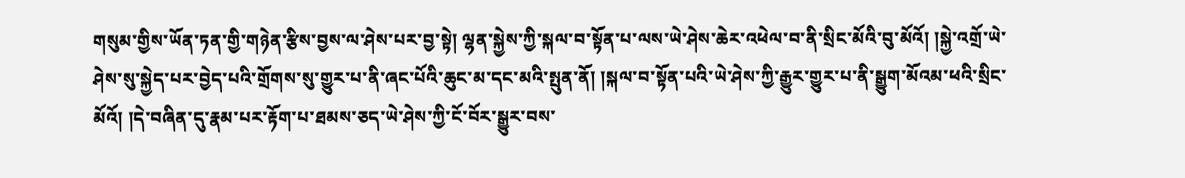གསུམ་གྱིས་ཡོན་ཏན་གྱི་གཉེན་རྩིས་བྱས་ལ་ཤེས་པར་བྱ་སྟེ། ལྷན་སྐྱེས་ཀྱི་སྐལ་བ་སྟོན་པ་ལས་ཡེ་ཤེས་ཆེར་འཕེལ་བ་ནི་སྲིང་མོའི་བུ་མོའོ། །སྐྱེ་འགྲོ་ཡེ་ཤེས་སུ་སྐྱེད་པར་བྱེད་པའི་གྲོགས་སུ་གྱུར་པ་ནི་ཞང་པོའི་ཆུང་མ་དང་མའི་སྤུན་ནོ། །སྐལ་བ་སྟོན་པའི་ཡེ་ཤེས་ཀྱི་རྒྱུར་གྱུར་པ་ནི་སྒྱུག་མོའམ་ཕའི་སྲིང་མོའོ། །དེ་བཞིན་དུ་རྣམ་པར་རྟོག་པ་ཐམས་ཅད་ཡེ་ཤེས་ཀྱི་ངོ་བོར་སྒྱུར་བས་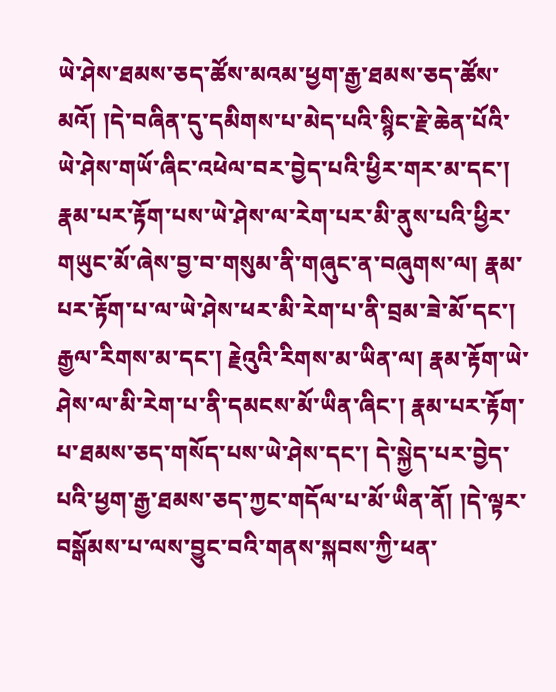ཡེ་ཤེས་ཐམས་ཅད་ཚོས་མའམ་ཕྱག་རྒྱ་ཐམས་ཅད་ཚོས་མའོ། །དེ་བཞིན་དུ་དམིགས་པ་མེད་པའི་སྙིང་རྗེ་ཆེན་པོའི་ཡེ་ཤེས་གཡོ་ཞིང་འཕེལ་བར་བྱེད་པའི་ཕྱིར་གར་མ་དང་། རྣམ་པར་རྟོག་པས་ཡེ་ཤེས་ལ་རེག་པར་མི་ནུས་པའི་ཕྱིར་གཡུང་མོ་ཞེས་བྱ་བ་གསུམ་ནི་གཞུང་ན་བཞུགས་ལ། རྣམ་པར་རྟོག་པ་ལ་ཡེ་ཤེས་ཕར་མི་རེག་པ་ནི་བྲམ་ཟེ་མོ་དང་། རྒྱལ་རིགས་མ་དང་། རྗེའུའི་རིགས་མ་ཡིན་ལ། རྣམ་རྟོག་ཡེ་ཤེས་ལ་མི་རེག་པ་ནི་དམངས་མོ་ཡིན་ཞིང་། རྣམ་པར་རྟོག་པ་ཐམས་ཅད་གསོད་པས་ཡེ་ཤེས་དང་། དེ་སྐྱེད་པར་བྱེད་པའི་ཕྱག་རྒྱ་ཐམས་ཅད་ཀྱང་གདོལ་པ་མོ་ཡིན་ནོ། །དེ་ལྟར་བསྒོམས་པ་ལས་བྱུང་བའི་གནས་སྐབས་ཀྱི་ཕན་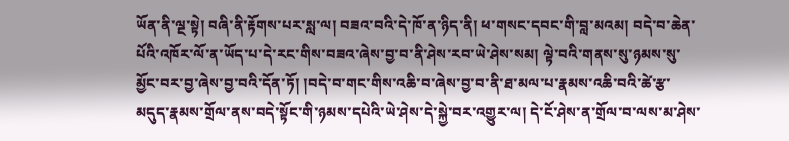ཡོན་ནི་ལྔ་སྟེ། བཞི་ནི་རྟོགས་པར་སླ་ལ། བཟའ་བའི་དེ་ཁོ་ན་ཉིད་ནི། ཕ་གསང་དབང་གི་བླ་མའམ། བདེ་བ་ཆེན་པོའི་འཁོར་ལོ་ན་ཡོད་པ་དེ་རང་གིས་བཟའ་ཞེས་བྱ་བ་ནི་ཤེས་རབ་ཡེ་ཤེས་སམ། ལྟེ་བའི་གནས་སུ་ཉམས་སུ་མྱོང་བར་བྱ་ཞེས་བྱ་བའི་དོན་ཏོ། །བདེ་བ་གང་གིས་འཆི་བ་ཞེས་བྱ་བ་ནི་ཐ་མལ་པ་རྣམས་འཆི་བའི་ཚེ་རྩ་མདུད་རྣམས་གྲོལ་ནས་བདེ་སྟོང་གི་ཉམས་དཔེའི་ཡེ་ཤེས་དེ་སྐྱེ་བར་འགྱུར་ལ། དེ་ངོ་ཤེས་ན་གྲོལ་བ་ལས་མ་ཤེས་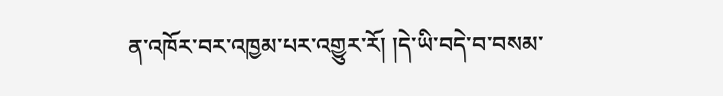ན་འཁོར་བར་འཁྱམ་པར་འགྱུར་རོ། །དེ་ཡི་བདེ་བ་བསམ་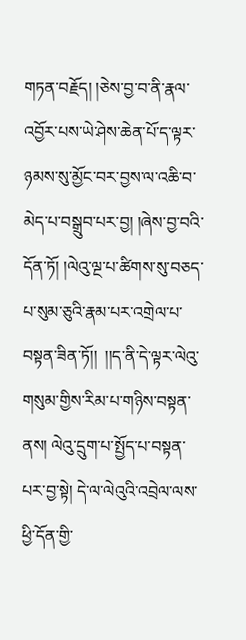གཏན་བརྗོད། །ཅེས་བྱ་བ་ནི་རྣལ་འབྱོར་པས་ཡེ་ཤེས་ཆེན་པོ་ད་ལྟར་ཉམས་སུ་མྱོང་བར་བྱས་ལ་འཆི་བ་མེད་པ་བསྒྲུབ་པར་བྱ། །ཞེས་བྱ་བའི་དོན་ཏོ། །ལེའུ་ལྔ་པ་ཚིགས་སུ་བཅད་པ་སུམ་ཅུའི་རྣམ་པར་འགྲེལ་པ་བསྟན་ཟིན་ཏོ།།  །།ད་ནི་དེ་ལྟར་ལེའུ་གསུམ་གྱིས་རིམ་པ་གཉིས་བསྟན་ནས། ལེའུ་དྲུག་པ་སྤྱོད་པ་བསྟན་པར་བྱ་སྟེ། དེ་ལ་ལེའུའི་འབྲེལ་ལས་ཕྱི་དོན་གྱི་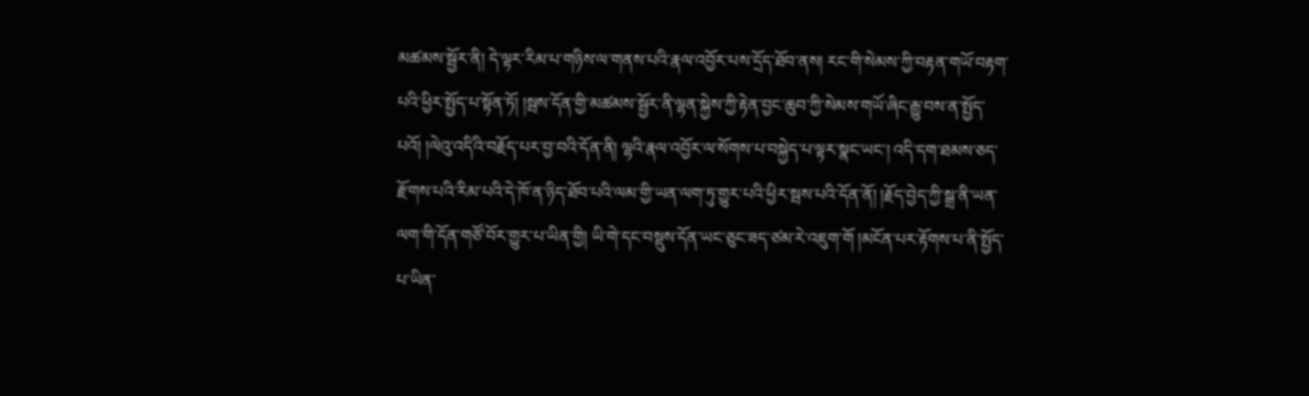མཚམས་སྦྱོར་ནི། དེ་ལྟར་རིམ་པ་གཉིས་ལ་གནས་པའི་རྣལ་འབྱོར་པས་དྲོད་ཐོབ་ནས། རང་གི་སེམས་ཀྱི་བརྟན་གཡོ་བརྟག་པའི་ཕྱིར་སྤྱོད་པ་སྟོན་ཏོ། །སྦས་དོན་གྱི་མཚམས་སྦྱོར་ནི་ལྷན་སྐྱེས་ཀྱི་རྟེན་བྱང་ཆུབ་ཀྱི་སེམས་གཡོ་ཞིང་རྒྱུ་བས་ན་སྤྱོད་པའོ། །ལེའུ་འདིའི་བརྗོད་པར་བྱ་བའི་དོན་ནི། ལྷའི་རྣལ་འབྱོར་ལ་སོགས་པ་བསྐྱེད་པ་ལྟར་སྣང་ཡང་། འདི་དག་ཐམས་ཅད་རྫོགས་པའི་རིམ་པའི་དེ་ཁོ་ན་ཉིད་ཐོབ་པའི་ལམ་གྱི་ཡན་ལག་ཏུ་གྱུར་པའི་ཕྱིར་སྦས་པའི་དོན་ནོ། །རྗོད་བྱེད་ཀྱི་སྒྲ་ནི་ཡན་ལག་གི་དོན་གཙོ་བོར་གྱུར་པ་ཡིན་གྱི། ཡི་གེ་དང་བསྡུས་དོན་ཡང་ཅུང་ཟད་ཙམ་རེ་འཇུག་གོ །མངོན་པར་རྟོགས་པ་ནི་སྤྱོད་པ་ཡིན་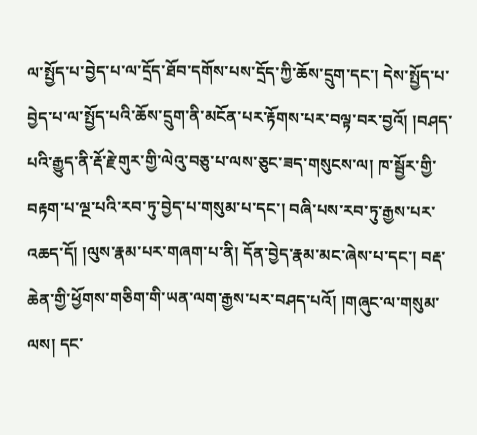ལ་སྤྱོད་པ་བྱེད་པ་ལ་དྲོད་ཐོབ་དགོས་པས་དྲོད་ཀྱི་ཆོས་དྲུག་དང་། དེས་སྤྱོད་པ་བྱེད་པ་ལ་སྤྱོད་པའི་ཆོས་དྲུག་ནི་མངོན་པར་རྟོགས་པར་བལྟ་བར་བྱའོ། །བཤད་པའི་རྒྱུད་ནི་རྡོ་རྗེ་གུར་གྱི་ལེའུ་བཅུ་པ་ལས་ཅུང་ཟད་གསུངས་ལ། ཁ་སྦྱོར་གྱི་བརྟག་པ་ལྔ་པའི་རབ་ཏུ་བྱེད་པ་གསུམ་པ་དང་། བཞི་པས་རབ་ཏུ་རྒྱས་པར་འཆད་དོ། །ལུས་རྣམ་པར་གཞག་པ་ནི། དོན་བྱེད་རྣམ་མང་ཞེས་པ་དང་། བརྡ་ཆེན་གྱི་ཕྱོགས་གཅིག་གི་ཡན་ལག་རྒྱས་པར་བཤད་པའོ། །གཞུང་ལ་གསུམ་ལས། དང་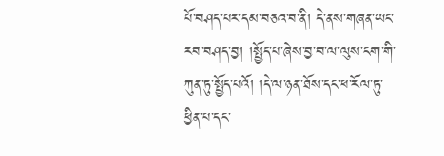པོ་བཤད་པར་དམ་བཅའ་བ་ནི། དེ་ནས་གཞན་ཡང་རབ་བཤད་བྱ། །སྤྱོད་པ་ཞེས་བྱ་བ་ལ་ལུས་ངག་གི་ཀུན་ཏུ་སྤྱོད་པའོ། །དེ་ལ་ཉན་ཐོས་དང་ཕ་རོལ་ཏུ་ཕྱིན་པ་དང་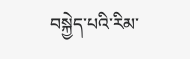བསྐྱེད་པའི་རིམ་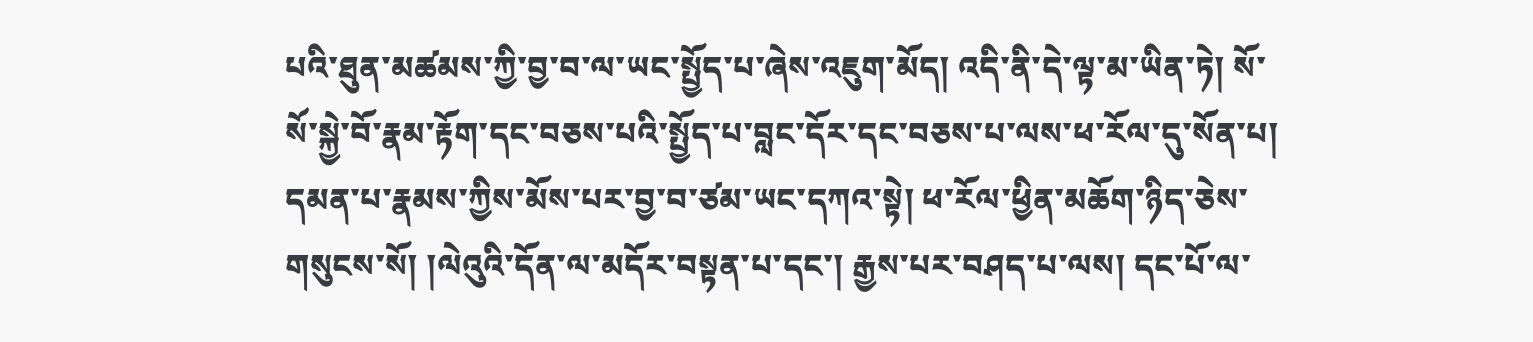པའི་ཐུན་མཚམས་ཀྱི་བྱ་བ་ལ་ཡང་སྤྱོད་པ་ཞེས་འཇུག་མོད། འདི་ནི་དེ་ལྟ་མ་ཡིན་ཏེ། སོ་སོ་སྐྱེ་བོ་རྣམ་རྟོག་དང་བཅས་པའི་སྤྱོད་པ་བླང་དོར་དང་བཅས་པ་ལས་ཕ་རོལ་དུ་སོན་པ། དམན་པ་རྣམས་ཀྱིས་མོས་པར་བྱ་བ་ཙམ་ཡང་དཀའ་སྟེ། ཕ་རོལ་ཕྱིན་མཆོག་ཉིད་ཅེས་གསུངས་སོ། །ལེའུའི་དོན་ལ་མདོར་བསྟན་པ་དང་། རྒྱས་པར་བཤད་པ་ལས། དང་པོ་ལ་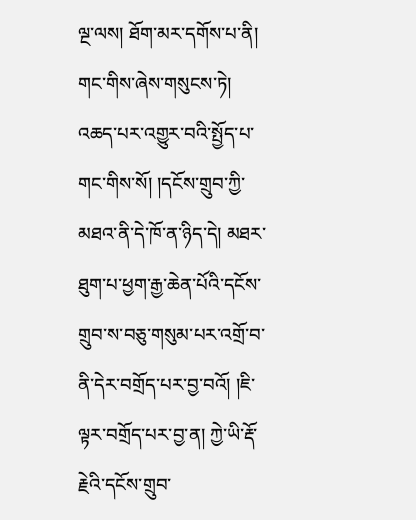ལྔ་ལས། ཐོག་མར་དགོས་པ་ནི། གང་གིས་ཞེས་གསུངས་ཏེ། འཆད་པར་འགྱུར་བའི་སྤྱོད་པ་གང་གིས་སོ། །དངོས་གྲུབ་ཀྱི་མཐའ་ནི་དེ་ཁོ་ན་ཉིད་དེ། མཐར་ཐུག་པ་ཕྱག་རྒྱ་ཆེན་པོའི་དངོས་གྲུབ་ས་བཅུ་གསུམ་པར་འགྲོ་བ་ནི་དེར་བགྲོད་པར་བྱ་བའོ། །ཇི་ལྟར་བགྲོད་པར་བྱ་ན། ཀྱེ་ཡི་རྡོ་རྗེའི་དངོས་གྲུབ་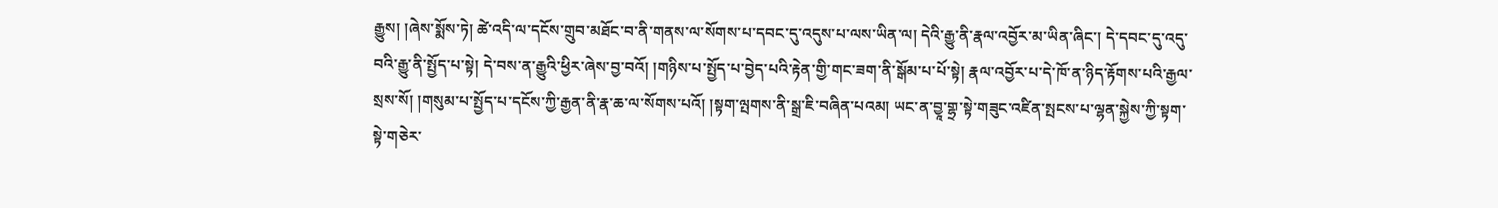རྒྱུས། །ཞེས་སྨོས་ཏེ། ཚེ་འདི་ལ་དངོས་གྲུབ་མཐོང་བ་ནི་གནས་ལ་སོགས་པ་དབང་དུ་འདུས་པ་ལས་ཡིན་ལ། དེའི་རྒྱུ་ནི་རྣལ་འབྱོར་མ་ཡིན་ཞིང་། དེ་དབང་དུ་འདུ་བའི་རྒྱུ་ནི་སྤྱོད་པ་སྟེ། དེ་བས་ན་རྒྱུའི་ཕྱིར་ཞེས་བྱ་བའོ། །གཉིས་པ་སྤྱོད་པ་བྱེད་པའི་རྟེན་གྱི་གང་ཟག་ནི་སྒོམ་པ་པོ་སྟེ། རྣལ་འབྱོར་པ་དེ་ཁོ་ན་ཉིད་རྟོགས་པའི་རྒྱལ་སྲས་སོ། །གསུམ་པ་སྤྱོད་པ་དངོས་ཀྱི་རྒྱན་ནི་རྣ་ཆ་ལ་སོགས་པའོ། །སྟག་ལྤགས་ནི་སྒྲ་ཇི་བཞིན་པའམ། ཡང་ན་བྱཱ་གྷྲ་སྟེ་གཟུང་འཛིན་སྤངས་པ་ལྷན་སྐྱེས་ཀྱི་སྟག་སྟེ་གཅེར་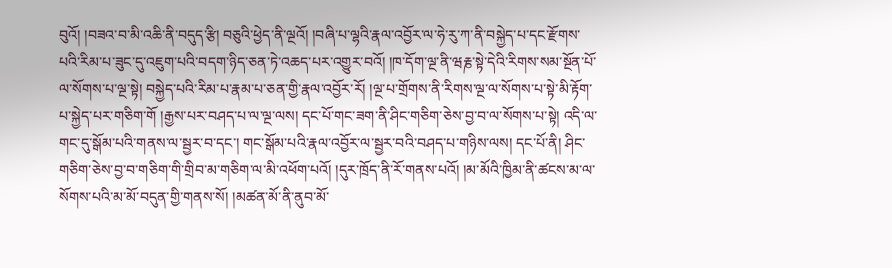བུའོ། །བཟའ་བ་མི་འཆི་ནི་བདུད་རྩི། བཅུའི་ཕྱེད་ནི་ལྔའོ། །བཞི་པ་ལྷའི་རྣལ་འབྱོར་ལ་ཧེ་རུ་ཀ་ནི་བསྐྱེད་པ་དང་རྫོགས་པའི་རིམ་པ་ཟུང་དུ་འཇུག་པའི་བདག་ཉིད་ཅན་ཏེ་འཆད་པར་འགྱུར་བའོ། །ཁ་དོག་ལྔ་ནི་ཝརྞ་སྟེ་དེའི་རིགས་སམ་སྔོན་པོ་ལ་སོགས་པ་ལྔ་སྟེ། བསྐྱེད་པའི་རིམ་པ་རྣམ་པ་ཅན་གྱི་རྣལ་འབྱོར་རོ། །ལྔ་པ་གྲོགས་ནི་རིགས་ལྔ་ལ་སོགས་པ་སྟེ་མི་རྟོག་པ་སྐྱེད་པར་གཅིག་གོ །རྒྱས་པར་བཤད་པ་ལ་ལྔ་ལས། དང་པོ་གང་ཟག་ནི་ཤིང་གཅིག་ཅེས་བྱ་བ་ལ་སོགས་པ་སྟེ། འདི་ལ་གང་དུ་སྒོམ་པའི་གནས་ལ་སྦྱར་བ་དང་། གང་སྒོམ་པའི་རྣལ་འབྱོར་ལ་སྦྱར་བའི་བཤད་པ་གཉིས་ལས། དང་པོ་ནི། ཤིང་གཅིག་ཅེས་བྱ་བ་གཅིག་གི་གྲིབ་མ་གཅིག་ལ་མི་འཕོག་པའོ། །དུར་ཁྲོད་ནི་རོ་གནས་པའོ། །མ་མོའི་ཁྱིམ་ནི་ཚངས་མ་ལ་སོགས་པའི་མ་མོ་བདུན་གྱི་གནས་སོ། །མཚན་མོ་ནི་ནུབ་མོ་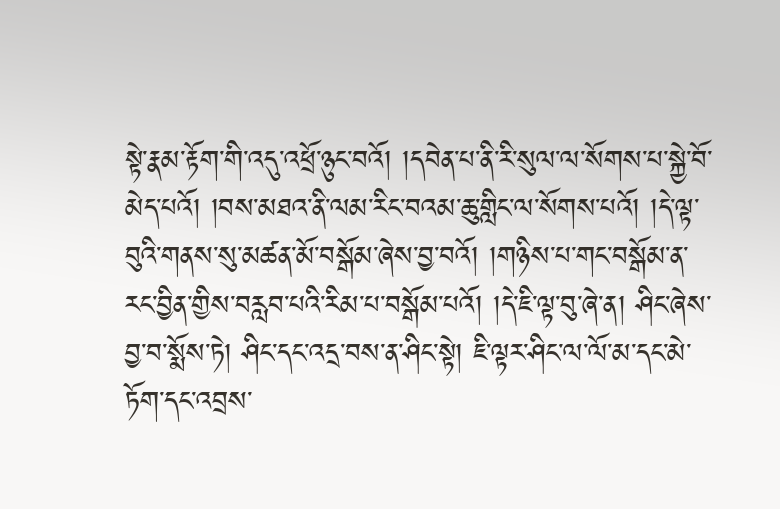སྟེ་རྣམ་རྟོག་གི་འདུ་འཕྲོ་ཉུང་བའོ། །དབེན་པ་ནི་རི་སུལ་ལ་སོགས་པ་སྐྱེ་བོ་མེད་པའོ། །བས་མཐའ་ནི་ལམ་རིང་བའམ་ཆུ་གླིང་ལ་སོགས་པའོ། །དེ་ལྟ་བུའི་གནས་སུ་མཚན་མོ་བསྒོམ་ཞེས་བྱ་བའོ། །གཉིས་པ་གང་བསྒོམ་ན་རང་བྱིན་གྱིས་བརླབ་པའི་རིམ་པ་བསྒོམ་པའོ། །དེ་ཇི་ལྟ་བུ་ཞེ་ན། ཤིང་ཞེས་བྱ་བ་སྨོས་ཏེ། ཤིང་དང་འདྲ་བས་ན་ཤིང་སྟེ། ཇི་ལྟར་ཤིང་ལ་ལོ་མ་དང་མེ་ཏོག་དང་འབྲས་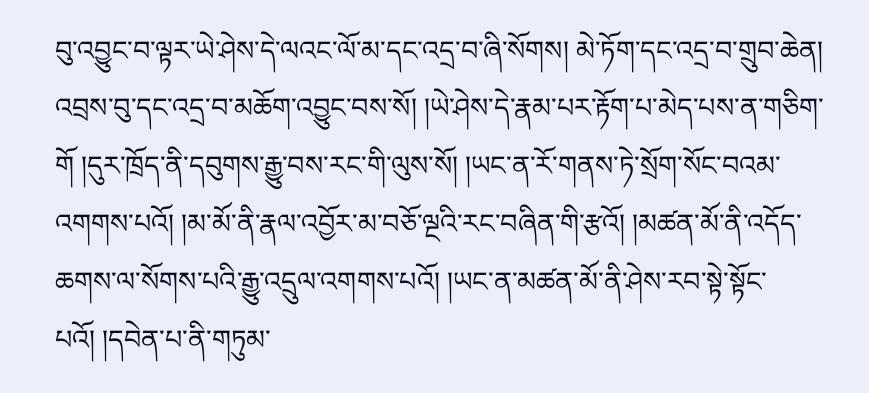བུ་འབྱུང་བ་ལྟར་ཡེ་ཤེས་དེ་ལའང་ལོ་མ་དང་འདྲ་བ་ཞི་སོགས། མེ་ཏོག་དང་འདྲ་བ་གྲུབ་ཆེན། འབྲས་བུ་དང་འདྲ་བ་མཆོག་འབྱུང་བས་སོ། །ཡེ་ཤེས་དེ་རྣམ་པར་རྟོག་པ་མེད་པས་ན་གཅིག་གོ །དུར་ཁྲོད་ནི་དབུགས་རྒྱུ་བས་རང་གི་ལུས་སོ། །ཡང་ན་རོ་གནས་ཏེ་སྲོག་སོང་བའམ་འགགས་པའོ། །མ་མོ་ནི་རྣལ་འབྱོར་མ་བཅོ་ལྔའི་རང་བཞིན་གི་རྩའོ། །མཚན་མོ་ནི་འདོད་ཆགས་ལ་སོགས་པའི་རྒྱུ་འདྲུལ་འགགས་པའོ། །ཡང་ན་མཚན་མོ་ནི་ཤེས་རབ་སྟེ་སྟོང་པའོ། །དབེན་པ་ནི་གཏུམ་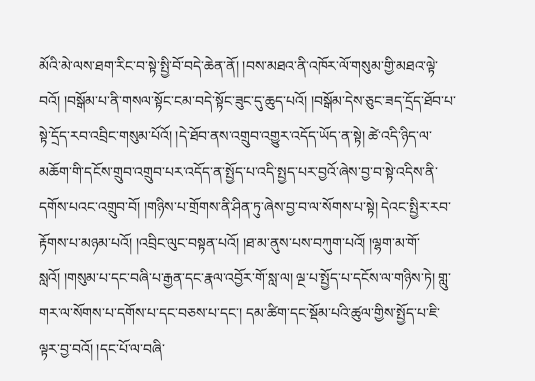མོའི་མེ་ལས་ཐག་རིང་བ་སྟེ་སྤྱི་བོ་བདེ་ཆེན་ནོ། །བས་མཐའ་ནི་འཁོར་ལོ་གསུམ་གྱི་མཐའ་ལྟེ་བའོ། །བསྒོམ་པ་ནི་གསལ་སྟོང་ངམ་བདེ་སྟོང་ཟུང་དུ་ཆུད་པའོ། །བསྒོམ་དེས་ཅུང་ཟད་དྲོད་ཐོབ་པ་སྟེ་དྲོད་རབ་འབྲིང་གསུམ་པོའོ། །དེ་ཐོབ་ནས་འགྲུབ་འགྱུར་འདོད་ཡོད་ན་སྟེ། ཚེ་འདི་ཉིད་ལ་མཆོག་གི་དངོས་གྲུབ་འགྲུབ་པར་འདོད་ན་སྤྱོད་པ་འདི་སྤྱད་པར་བྱའོ་ཞེས་བྱ་བ་སྟེ་འདིས་ནི་དགོས་པའང་འགྲུབ་བོ། །གཉིས་པ་གྲོགས་ནི་ཤིན་ཏུ་ཞེས་བྱ་བ་ལ་སོགས་པ་སྟེ། དེའང་སྤྱིར་རབ་རྟོགས་པ་མཉམ་པའོ། །འབྲིང་ལུང་བསྟན་པའོ། །ཐ་མ་ནུས་པས་བཀུག་པའོ། །ལྷག་མ་གོ་སླའོ། །གསུམ་པ་དང་བཞི་པ་རྒྱན་དང་རྣལ་འབྱོར་གོ་སླ་ལ། ལྔ་པ་སྤྱོད་པ་དངོས་ལ་གཉིས་ཏེ། གླུ་གར་ལ་སོགས་པ་དགོས་པ་དང་བཅས་པ་དང་། དམ་ཚིག་དང་སྡོམ་པའི་ཚུལ་གྱིས་སྤྱོད་པ་ཇི་ལྟར་བྱ་བའོ། །དང་པོ་ལ་བཞི་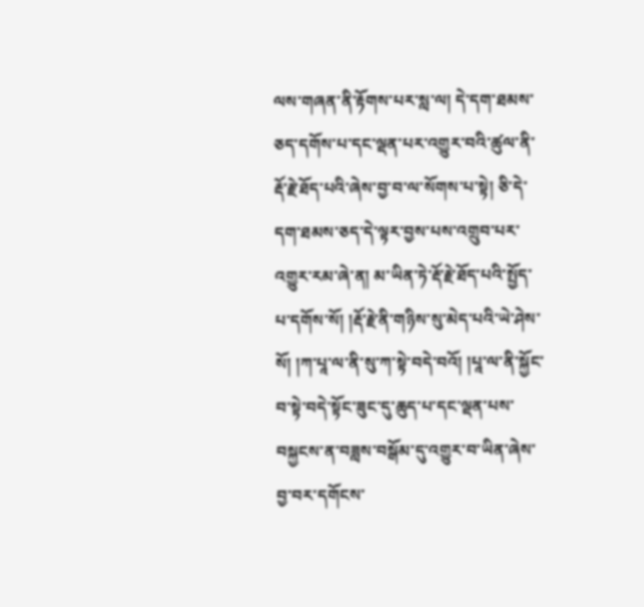ལས་གཞན་ནི་རྟོགས་པར་སླ་ལ། དེ་དག་ཐམས་ཅད་དགོས་པ་དང་ལྡན་པར་འགྱུར་བའི་ཚུལ་ནི་རྡོ་རྗེ་ཐོད་པའི་ཞེས་བྱ་བ་ལ་སོགས་པ་སྟེ། ཅི་དེ་དག་ཐམས་ཅད་དེ་ལྟར་བྱས་པས་འགྲུབ་པར་འགྱུར་རམ་ཞེ་ན། མ་ཡིན་ཏེ་རྡོ་རྗེ་ཐོད་པའི་སྤྱོད་པ་དགོས་སོ། །རྡོ་རྗེ་ནི་གཉིས་སུ་མེད་པའི་ཡེ་ཤེས་སོ། །ཀ་པཱ་ལ་ནི་སུ་ཀ་སྟེ་བདེ་བའོ། །པཱ་ལ་ནི་སྐྱོང་བ་སྟེ་བདེ་སྟོང་ཟུང་དུ་ཆུད་པ་དང་ལྡན་པས་བསྐྱངས་ན་བཟླས་བསྒོམ་དུ་འགྱུར་བ་ཡིན་ཞེས་བྱ་བར་དགོངས་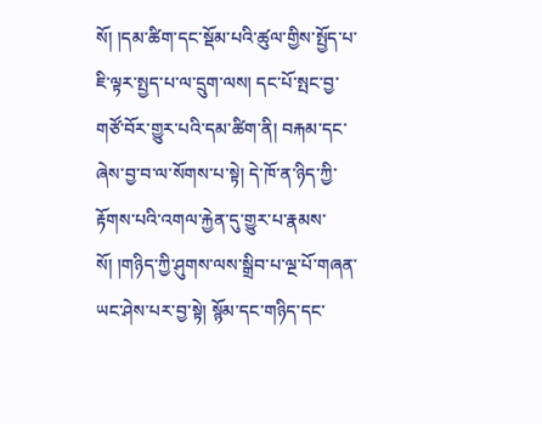སོ། །དམ་ཚིག་དང་སྡོམ་པའི་ཚུལ་གྱིས་སྤྱོད་པ་ཇི་ལྟར་སྤྱད་པ་ལ་དྲུག་ལས། དང་པོ་སྤང་བྱ་གཙོ་བོར་གྱུར་པའི་དམ་ཚིག་ནི། བརྐམ་དང་ཞེས་བྱ་བ་ལ་སོགས་པ་སྟེ། དེ་ཁོ་ན་ཉིད་ཀྱི་རྟོགས་པའི་འགལ་རྐྱེན་དུ་གྱུར་པ་རྣམས་སོ། །གཉིད་ཀྱི་ཤུགས་ལས་སྒྲིབ་པ་ལྔ་པོ་གཞན་ཡང་ཤེས་པར་བྱ་སྟེ། སྙོམ་དང་གཉིད་དང་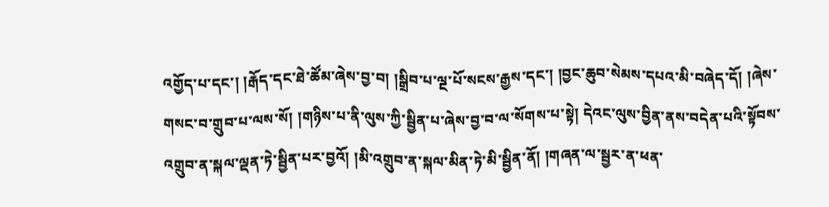འགྱོད་པ་དང་། །རྒོད་དང་ཐེ་ཚོམ་ཞེས་བྱ་བ། །སྒྲིབ་པ་ལྔ་པོ་སངས་རྒྱས་དང་། །བྱང་ཆུབ་སེམས་དཔའ་མི་བཞེད་དོ། །ཞེས་གསང་བ་གྲུབ་པ་ལས་སོ། །གཉིས་པ་ནི་ལུས་ཀྱི་སྦྱིན་པ་ཞེས་བྱ་བ་ལ་སོགས་པ་སྟེ། དེའང་ལུས་བྱིན་ནས་བདེན་པའི་སྟོབས་འགྲུབ་ན་སྐལ་ལྡན་ཏེ་སྦྱིན་པར་བྱའོ། །མི་འགྲུབ་ན་སྐལ་མིན་ཏེ་མི་སྦྱིན་ནོ། །གཞན་ལ་སྦྱར་ན་ཕན་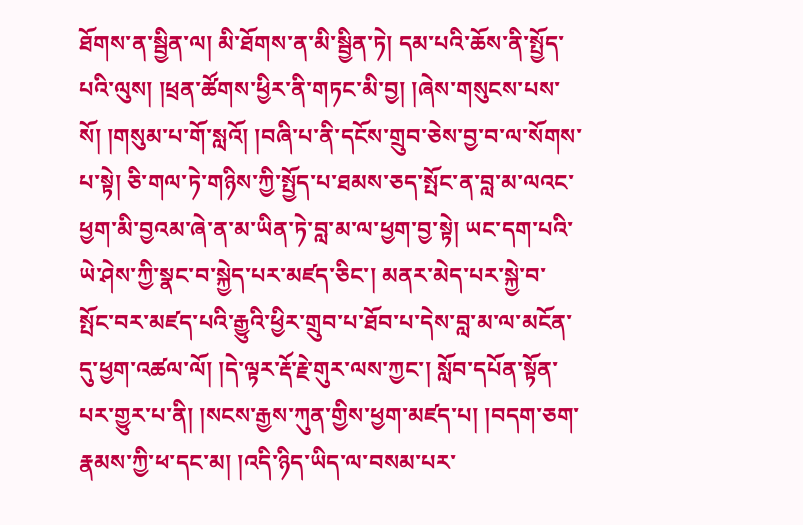ཐོགས་ན་སྦྱིན་ལ། མི་ཐོགས་ན་མི་སྦྱིན་ཏེ། དམ་པའི་ཆོས་ནི་སྤྱོད་པའི་ལུས། །ཕྲན་ཚོགས་ཕྱིར་ནི་གཏང་མི་བྱ། །ཞེས་གསུངས་པས་སོ། །གསུམ་པ་གོ་སླའོ། །བཞི་པ་ནི་དངོས་གྲུབ་ཅེས་བྱ་བ་ལ་སོགས་པ་སྟེ། ཅི་གལ་ཏེ་གཉིས་ཀྱི་སྤྱོད་པ་ཐམས་ཅད་སྤོང་ན་བླ་མ་ལའང་ཕྱག་མི་བྱའམ་ཞེ་ན་མ་ཡིན་ཏེ་བླ་མ་ལ་ཕྱག་བྱ་སྟེ། ཡང་དག་པའི་ཡེ་ཤེས་ཀྱི་སྣང་བ་སྐྱེད་པར་མཛད་ཅིང་། མནར་མེད་པར་སྐྱེ་བ་སྤོང་བར་མཛད་པའི་རྒྱུའི་ཕྱིར་གྲུབ་པ་ཐོབ་པ་དེས་བླ་མ་ལ་མངོན་དུ་ཕྱག་འཚལ་ལོ། །དེ་ལྟར་རྡོ་རྗེ་གུར་ལས་ཀྱང་། སློབ་དཔོན་སྟོན་པར་གྱུར་པ་ནི། །སངས་རྒྱས་ཀུན་གྱིས་ཕྱག་མཛད་པ། །བདག་ཅག་རྣམས་ཀྱི་ཕ་དང་མ། །འདི་ཉིད་ཡིད་ལ་བསམ་པར་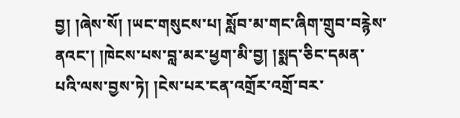བྱ། །ཞེས་སོ། །ཡང་གསུངས་པ། སློབ་མ་གང་ཞིག་གྲུབ་བརྙེས་ནའང་། །ཁེངས་པས་བླ་མར་ཕྱག་མི་བྱ། །སྨད་ཅིང་དམན་པའི་ལས་བྱས་ཏེ། །ངེས་པར་ངན་འགྲོར་འགྲོ་བར་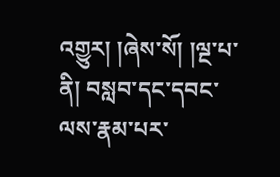འགྱུར། །ཞེས་སོ། །ལྔ་པ་ནི། བསླབ་དང་དབང་ལས་རྣམ་པར་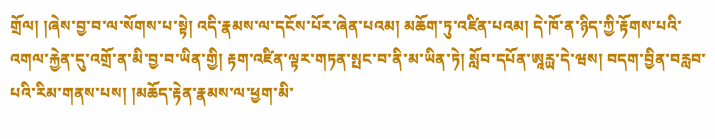གྲོལ། །ཞེས་བྱ་བ་ལ་སོགས་པ་སྟེ། འདི་རྣམས་ལ་དངོས་པོར་ཞེན་པའམ། མཆོག་ཏུ་འཛིན་པའམ། དེ་ཁོ་ན་ཉིད་ཀྱི་རྟོགས་པའི་འགལ་རྐྱེན་དུ་འགྲོ་ན་མི་བྱ་བ་ཡིན་གྱི། རྟག་འཛིན་ལྟར་གཏན་སྤང་བ་ནི་མ་ཡིན་ཏེ། སློབ་དཔོན་ཨཱརྻ་དེ་ཝས། བདག་བྱིན་བརླབ་པའི་རིམ་གནས་པས། །མཆོད་རྟེན་རྣམས་ལ་ཕྱག་མི་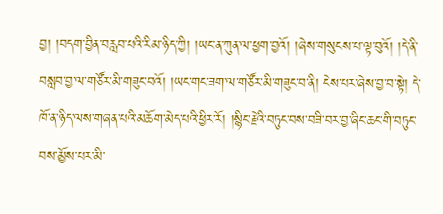བྱ། །བདག་བྱིན་བརླབ་པའི་རིམ་ཉིད་ཀྱི། །ཡང་ན་ཀུན་ལ་ཕྱག་བྱའོ། །ཞེས་གསུངས་པ་ལྟ་བུའོ། །དེ་ནི་བསླབ་བྱ་ལ་གཙོར་མི་གཟུང་བའོ། །ཡང་གང་ཟག་ལ་གཙོར་མི་གཟུང་བ་ནི། ངེས་པར་ཞེས་བྱ་བ་སྟེ། དེ་ཁོ་ན་ཉིད་ལས་གཞན་པའི་མཆོག་མེད་པའི་ཕྱིར་རོ། །སྙིང་རྗེའི་བཏུང་བས་བཟི་བར་བྱ་ཞིང་ཆང་གི་བཏུང་བས་མྱོས་པར་མི་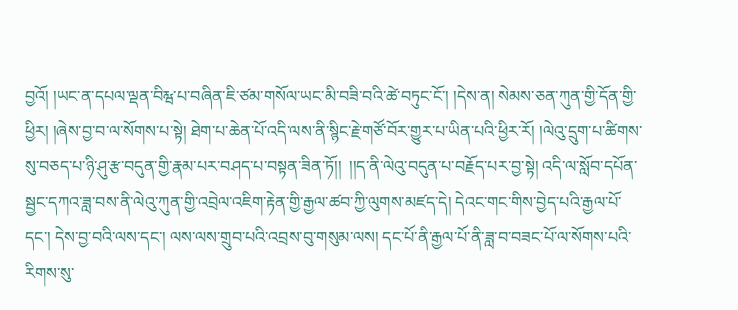བྱའོ། །ཡང་ན་དཔལ་ལྡན་བིརྺ་པ་བཞིན་ཇི་ཙམ་གསོལ་ཡང་མི་བཟི་བའི་ཚེ་བཏུང་ངོ་། །དེས་ན། སེམས་ཅན་ཀུན་གྱི་དོན་གྱི་ཕྱིར། །ཞེས་བྱ་བ་ལ་སོགས་པ་སྟེ། ཐེག་པ་ཆེན་པོ་འདི་ལས་ནི་སྙིང་རྗེ་གཙོ་བོར་གྱུར་པ་ཡིན་པའི་ཕྱིར་རོ། །ལེའུ་དྲུག་པ་ཚིགས་སུ་བཅད་པ་ཉི་ཤུ་རྩ་བདུན་གྱི་རྣམ་པར་བཤད་པ་བསྟན་ཟིན་ཏོ།།  །།ད་ནི་ལེའུ་བདུན་པ་བརྗོད་པར་བྱ་སྟེ། འདི་ལ་སློབ་དཔོན་སྦྱང་དཀའ་ཟླ་བས་ནི་ལེའུ་ཀུན་གྱི་འབྲེལ་འཇིག་རྟེན་གྱི་རྒྱལ་ཚབ་ཀྱི་ལུགས་མཛད་དེ། དེའང་གང་གིས་བྱེད་པའི་རྒྱལ་པོ་དང་། དེས་བྱ་བའི་ལས་དང་། ལས་ལས་གྲུབ་པའི་འབྲས་བུ་གསུམ་ལས། དང་པོ་ནི་རྒྱལ་པོ་ནི་ཟླ་བ་བཟང་པོ་ལ་སོགས་པའི་རིགས་སུ་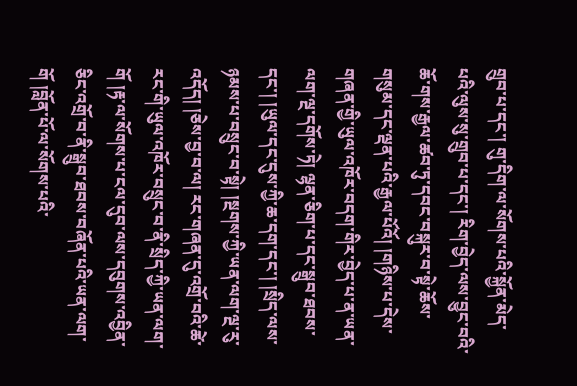གྲུབ་པ་དང་། གུ་དིག་ལ་སོགས་པའི་སྐྱོན་མེད་པའི་ལུས་སུ་གྲུབ་པ་དང་། རིག་བྱེད་ལས་བྱུང་བའི་ཆོ་གས་རྒྱལ་ཚབ་ཏུ་དབང་བསྐུར་བ་སྟེ་ཆོས་གསུམ་དང་ལྡན་པའི་རྒྱལ་པོའོ། །གཉིས་པ་དེས་གཞན་གྱི་ཡུལ་འཁོར་བདག་གིར་བྱེད་པ་ན་ཡན་ལག་ལྔ་དགོས་ཏེ། ལྷན་ཅིག་པ་དང་སྒྲུབ་ཐབས་དང་། །ཡུལ་དང་དུས་ཀྱི་ཆ་དག་དང་། །སྲིད་ལས་ཉམས་པ་བསྲུང་བ་སྟེ། །སྔགས་ཀྱི་ཡན་ལག་ལྔ་རུ་འདོད། །ཅེས་བྱ་བ་ལ། རང་གཞན་དུ་འགྲོ་བའི་ཚེ་རང་གི་ཡུལ་འཁོར་བསྲུང་བ་ནི་སྲིད་ཀྱི་ཡན་ལག་གོ །རྟ་ལ་སོགས་པ་ངལ་དུབ་ལས་དབུགས་འབྱིན་ཅིང་འགྲོ་བ་ནི་སྒྲུབ་ཐབས་བཞོན་པའི་ཡན་ལག་གོ །བློན་པོ་ལ་སོགས་པའི་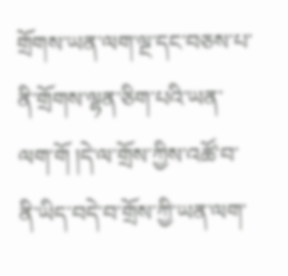གྲོགས་ཡན་ལག་ལྔ་དང་བཅས་པ་ནི་གྲོགས་ལྷན་ཅིག་པའི་ཡན་ལག་གོ །དེ་ལ་གྲོས་ཀྱིས་འཚོ་བ་ནི་ཡིད་བདེ་བ་གྲོས་ཀྱི་ཡན་ལག་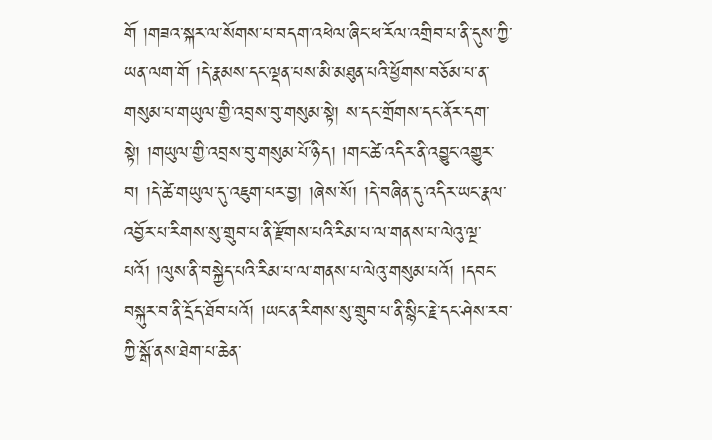གོ །གཟའ་སྐར་ལ་སོགས་པ་བདག་འཕེལ་ཞིང་ཕ་རོལ་འགྲིབ་པ་ནི་དུས་ཀྱི་ཡན་ལག་གོ །དེ་རྣམས་དང་ལྡན་པས་མི་མཐུན་པའི་ཕྱོགས་བཅོམ་པ་ན་གསུམ་པ་གཡུལ་གྱི་འབྲས་བུ་གསུམ་སྟེ། ས་དང་གྲོགས་དང་ནོར་དག་སྟེ། །གཡུལ་གྱི་འབྲས་བུ་གསུམ་པོ་ཉིད། །གང་ཚེ་འདིར་ནི་འབྱུང་འགྱུར་བ། །དེ་ཚེ་གཡུལ་དུ་འཇུག་པར་བྱ། །ཞེས་སོ། །དེ་བཞིན་དུ་འདིར་ཡང་རྣལ་འབྱོར་པ་རིགས་སུ་གྲུབ་པ་ནི་རྫོགས་པའི་རིམ་པ་ལ་གནས་པ་ལེའུ་ལྔ་པའོ། །ལུས་ནི་བསྐྱེད་པའི་རིམ་པ་ལ་གནས་པ་ལེའུ་གསུམ་པའོ། །དབང་བསྐུར་བ་ནི་དྲོད་ཐོབ་པའོ། །ཡང་ན་རིགས་སུ་གྲུབ་པ་ནི་སྙིང་རྗེ་དང་ཤེས་རབ་ཀྱི་སྒོ་ནས་ཐེག་པ་ཆེན་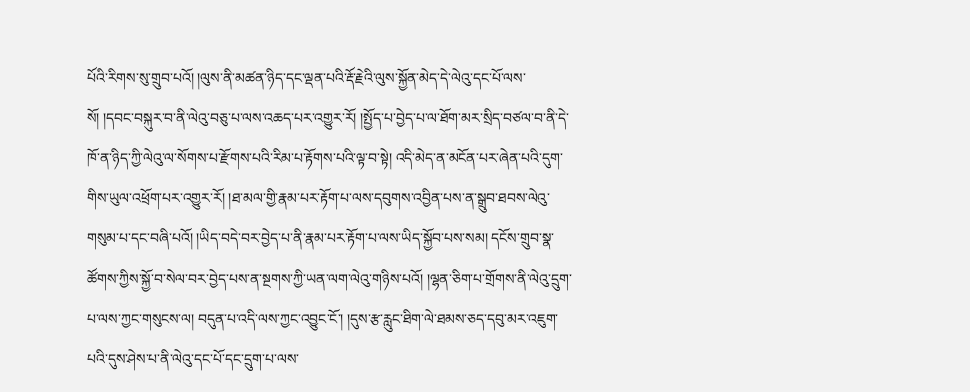པོའི་རིགས་སུ་གྲུབ་པའོ། །ལུས་ནི་མཚན་ཉིད་དང་ལྡན་པའི་རྡོ་རྗེའི་ལུས་སྐྱོན་མེད་དེ་ལེའུ་དང་པོ་ལས་སོ། །དབང་བསྐུར་བ་ནི་ལེའུ་བཅུ་པ་ལས་འཆད་པར་འགྱུར་རོ། །སྤྱོད་པ་བྱེད་པ་ལ་ཐོག་མར་སྲིད་བཙལ་བ་ནི་དེ་ཁོ་ན་ཉིད་ཀྱི་ལེའུ་ལ་སོགས་པ་རྫོགས་པའི་རིམ་པ་རྟོགས་པའི་ལྟ་བ་སྟེ། འདི་མེད་ན་མངོན་པར་ཞེན་པའི་དུག་གིས་ཡུལ་འཕྲོག་པར་འགྱུར་རོ། །ཐ་མལ་གྱི་རྣམ་པར་རྟོག་པ་ལས་དབུགས་འབྱིན་པས་ན་སྒྲུབ་ཐབས་ལེའུ་གསུམ་པ་དང་བཞི་པའོ། །ཡིད་བདེ་བར་བྱེད་པ་ནི་རྣམ་པར་རྟོག་པ་ལས་ཡིད་སྐྱོབ་པས་སམ། དངོས་གྲུབ་སྣ་ཚོགས་ཀྱིས་སྐྱོ་བ་སེལ་བར་བྱེད་པས་ན་སྔགས་ཀྱི་ཡན་ལག་ལེའུ་གཉིས་པའོ། །ལྷན་ཅིག་པ་གྲོགས་ནི་ལེའུ་དྲུག་པ་ལས་ཀྱང་གསུངས་ལ། བདུན་པ་འདི་ལས་ཀྱང་འབྱུང་ངོ་། །དུས་རྩ་རླུང་ཐིག་ལེ་ཐམས་ཅད་དབུ་མར་འཇུག་པའི་དུས་ཤེས་པ་ནི་ལེའུ་དང་པོ་དང་དྲུག་པ་ལས་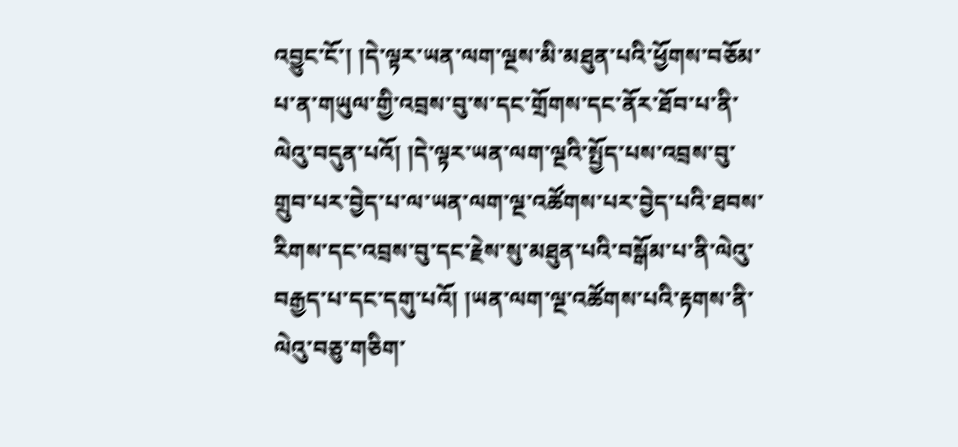འབྱུང་ངོ་། །དེ་ལྟར་ཡན་ལག་ལྔས་མི་མཐུན་པའི་ཕྱོགས་བཅོམ་པ་ན་གཡུལ་གྱི་འབྲས་བུ་ས་དང་གྲོགས་དང་ནོར་ཐོབ་པ་ནི་ལེའུ་བདུན་པའོ། །དེ་ལྟར་ཡན་ལག་ལྔའི་སྤྱོད་པས་འབྲས་བུ་གྲུབ་པར་བྱེད་པ་ལ་ཡན་ལག་ལྔ་འཚོགས་པར་བྱེད་པའི་ཐབས་རིགས་དང་འབྲས་བུ་དང་རྗེས་སུ་མཐུན་པའི་བསྒོམ་པ་ནི་ལེའུ་བརྒྱད་པ་དང་དགུ་པའོ། །ཡན་ལག་ལྔ་འཚོགས་པའི་རྟགས་ནི་ལེའུ་བཅུ་གཅིག་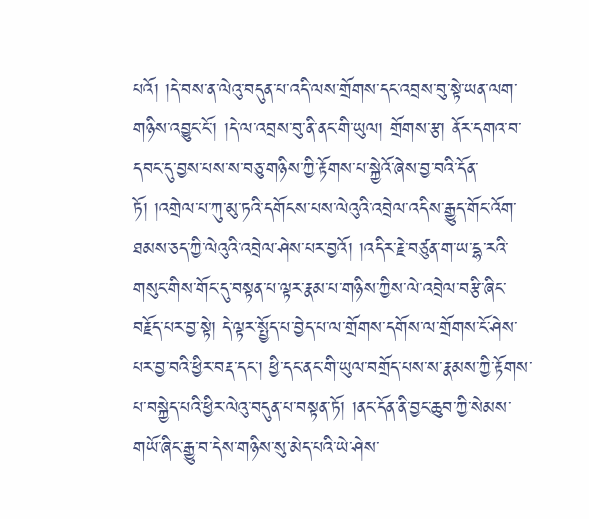པའོ། །དེ་བས་ན་ལེའུ་བདུན་པ་འདི་ལས་གྲོགས་དང་འབྲས་བུ་སྟེ་ཡན་ལག་གཉིས་འབྱུང་ངོ་། །དེ་ལ་འབྲས་བུ་ནི་ནང་གི་ཡུལ། གྲོགས་རྩ། ནོར་དགའ་བ་དབང་དུ་བྱས་པས་ས་བཅུ་གཉིས་ཀྱི་རྟོགས་པ་སྐྱེའོ་ཞེས་བྱ་བའི་དོན་ཏོ། །འགྲེལ་པ་ཀུ་མུ་ཏའི་དགོངས་པས་ལེའུའི་འབྲེལ་འདིས་རྒྱུད་གོང་འོག་ཐམས་ཅད་ཀྱི་ལེའུའི་འབྲེལ་ཤེས་པར་བྱའོ། །འདིར་རྗེ་བཙུན་ག་ཡ་དྷ་རའི་གསུང་གིས་གོང་དུ་བསྟན་པ་ལྟར་རྣམ་པ་གཉིས་ཀྱིས་ལེ་འབྲེལ་བརྩི་ཞིང་བརྗོད་པར་བྱ་སྟེ། དེ་ལྟར་སྤྱོད་པ་བྱེད་པ་ལ་གྲོགས་དགོས་ལ་གྲོགས་ངོ་ཤེས་པར་བྱ་བའི་ཕྱིར་བརྡ་དང་། ཕྱི་དང་ནང་གི་ཡུལ་བགྲོད་པས་ས་རྣམས་ཀྱི་རྟོགས་པ་བསྐྱེད་པའི་ཕྱིར་ལེའུ་བདུན་པ་བསྟན་ཏོ། །ནང་དོན་ནི་བྱང་ཆུབ་ཀྱི་སེམས་གཡོ་ཞིང་རྒྱུ་བ་དེས་གཉིས་སུ་མེད་པའི་ཡེ་ཤེས་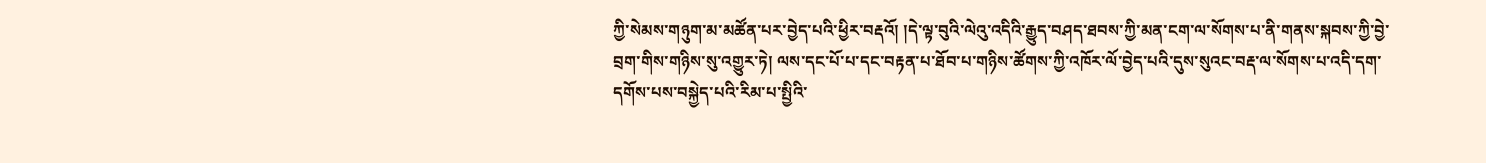ཀྱི་སེམས་གཉུག་མ་མཚོན་པར་བྱེད་པའི་ཕྱིར་བརྡའོ། །དེ་ལྟ་བུའི་ལེའུ་འདིའི་རྒྱུད་བཤད་ཐབས་ཀྱི་མན་ངག་ལ་སོགས་པ་ནི་གནས་སྐབས་ཀྱི་བྱེ་བྲག་གིས་གཉིས་སུ་འགྱུར་ཏེ། ལས་དང་པོ་པ་དང་བརྟན་པ་ཐོབ་པ་གཉིས་ཚོགས་ཀྱི་འཁོར་ལོ་བྱེད་པའི་དུས་སུའང་བརྡ་ལ་སོགས་པ་འདི་དག་དགོས་པས་བསྐྱེད་པའི་རིམ་པ་སྤྱིའི་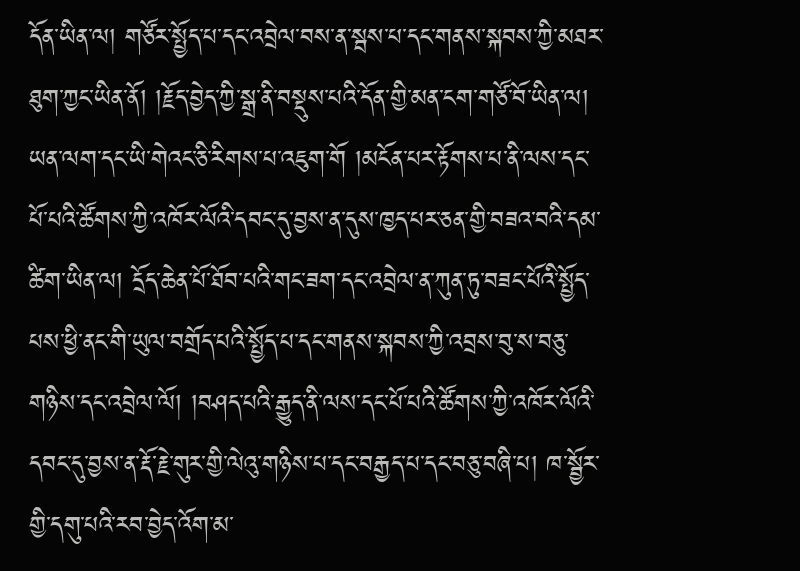དོན་ཡིན་ལ། གཙོར་སྤྱོད་པ་དང་འབྲེལ་བས་ན་སྦས་པ་དང་གནས་སྐབས་ཀྱི་མཐར་ཐུག་ཀྱང་ཡིན་ནོ། །རྗོད་བྱེད་ཀྱི་སྒྲ་ནི་བསྡུས་པའི་དོན་གྱི་མན་ངག་གཙོ་བོ་ཡིན་ལ། ཡན་ལག་དང་ཡི་གེའང་ཅི་རིགས་པ་འཇུག་གོ །མངོན་པར་རྟོགས་པ་ནི་ལས་དང་པོ་པའི་ཚོགས་ཀྱི་འཁོར་ལོའི་དབང་དུ་བྱས་ན་དུས་ཁྱད་པར་ཅན་གྱི་བཟའ་བའི་དམ་ཚིག་ཡིན་ལ། དྲོད་ཆེན་པོ་ཐོབ་པའི་གང་ཟག་དང་འབྲེལ་ན་ཀུན་ཏུ་བཟང་པོའི་སྤྱོད་པས་ཕྱི་ནང་གི་ཡུལ་བགྲོད་པའི་སྤྱོད་པ་དང་གནས་སྐབས་ཀྱི་འབྲས་བུ་ས་བཅུ་གཉིས་དང་འབྲེལ་ལོ། །བཤད་པའི་རྒྱུད་ནི་ལས་དང་པོ་པའི་ཚོགས་ཀྱི་འཁོར་ལོའི་དབང་དུ་བྱས་ན་རྡོ་རྗེ་གུར་གྱི་ལེའུ་གཉིས་པ་དང་བརྒྱད་པ་དང་བཅུ་བཞི་པ། ཁ་སྦྱོར་གྱི་དགུ་པའི་རབ་བྱེད་འོག་མ་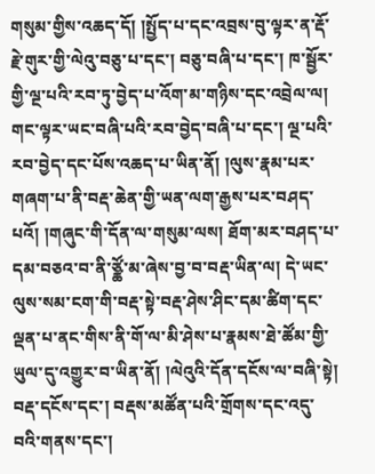གསུམ་གྱིས་འཆད་དོ། །སྤྱོད་པ་དང་འབྲས་བུ་ལྟར་ན་རྡོ་རྗེ་གུར་གྱི་ལེའུ་བཅུ་པ་དང་། བཅུ་བཞི་པ་དང་། ཁ་སྦྱོར་གྱི་ལྔ་པའི་རབ་ཏུ་བྱེད་པ་འོག་མ་གཉིས་དང་འབྲེལ་ལ། གང་ལྟར་ཡང་བཞི་པའི་རབ་བྱེད་བཞི་པ་དང་། ལྔ་པའི་རབ་བྱེད་དང་པོས་འཆད་པ་ཡིན་ནོ། །ལུས་རྣམ་པར་གཞག་པ་ནི་བརྡ་ཆེན་གྱི་ཡན་ལག་རྒྱས་པར་བཤད་པའོ། །གཞུང་གི་དོན་ལ་གསུམ་ལས། ཐོག་མར་བཤད་པ་དམ་བཅའ་བ་ནི་ཙྪོ་མ་ཞེས་བྱ་བ་བརྡ་ཡིན་ལ། དེ་ཡང་ལུས་སམ་ངག་གི་བརྡ་སྟེ་བརྡ་ཤེས་ཤིང་དམ་ཚིག་དང་ལྡན་པ་ནང་གིས་ནི་གོ་ལ་མི་ཤེས་པ་རྣམས་ཐེ་ཚོམ་གྱི་ཡུལ་དུ་འགྱུར་བ་ཡིན་ནོ། །ལེའུའི་དོན་དངོས་ལ་བཞི་སྟེ། བརྡ་དངོས་དང་། བརྡས་མཚོན་པའི་གྲོགས་དང་འདུ་བའི་གནས་དང་།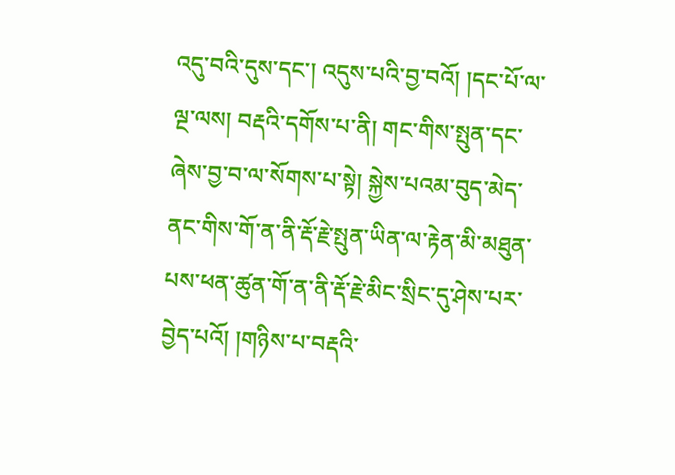འདུ་བའི་དུས་དང་། འདུས་པའི་བྱ་བའོ། །དང་པོ་ལ་ལྔ་ལས། བརྡའི་དགོས་པ་ནི། གང་གིས་སྤུན་དང་ཞེས་བྱ་བ་ལ་སོགས་པ་སྟེ། སྐྱེས་པའམ་བུད་མེད་ནང་གིས་གོ་ན་ནི་རྡོ་རྗེ་སྤུན་ཡིན་ལ་རྟེན་མི་མཐུན་པས་ཕན་ཚུན་གོ་ན་ནི་རྡོ་རྗེ་མིང་སྲིང་དུ་ཤེས་པར་བྱེད་པའོ། །གཉིས་པ་བརྡའི་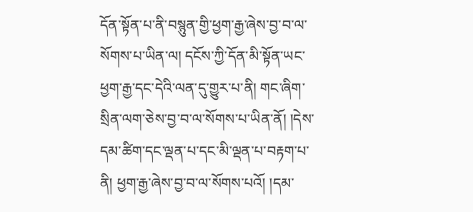དོན་སྟོན་པ་ནི་བསྙུན་གྱི་ཕྱག་རྒྱ་ཞེས་བྱ་བ་ལ་སོགས་པ་ཡིན་ལ། དངོས་ཀྱི་དོན་མི་སྟོན་ཡང་ཕྱག་རྒྱ་དང་དེའི་ལན་དུ་གྱུར་པ་ནི། གང་ཞིག་སྲིན་ལག་ཅེས་བྱ་བ་ལ་སོགས་པ་ཡིན་ནོ། །དེས་དམ་ཚིག་དང་ལྡན་པ་དང་མི་ལྡན་པ་བརྟག་པ་ནི། ཕྱག་རྒྱ་ཞེས་བྱ་བ་ལ་སོགས་པའོ། །དམ་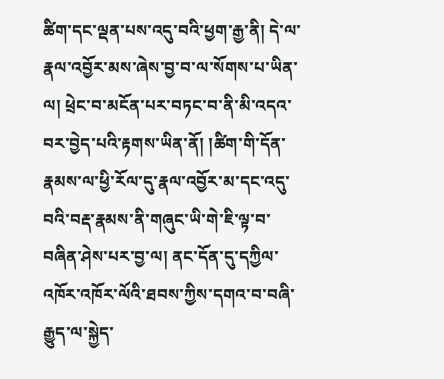ཚིག་དང་ལྡན་པས་འདུ་བའི་ཕྱག་རྒྱ་ནི། དེ་ལ་རྣལ་འབྱོར་མས་ཞེས་བྱ་བ་ལ་སོགས་པ་ཡིན་ལ། ཕྲེང་བ་མངོན་པར་བཏང་བ་ནི་མི་འདའ་བར་བྱེད་པའི་རྟགས་ཡིན་ནོ། །ཚིག་གི་དོན་རྣམས་ལ་ཕྱི་རོལ་དུ་རྣལ་འབྱོར་མ་དང་འདུ་བའི་བརྡ་རྣམས་ནི་གཞུང་ཡི་གེ་ཇི་ལྟ་བ་བཞིན་ཤེས་པར་བྱ་ལ། ནང་དོན་དུ་དཀྱིལ་འཁོར་འཁོར་ལོའི་ཐབས་ཀྱིས་དགའ་བ་བཞི་རྒྱུད་ལ་སྐྱེད་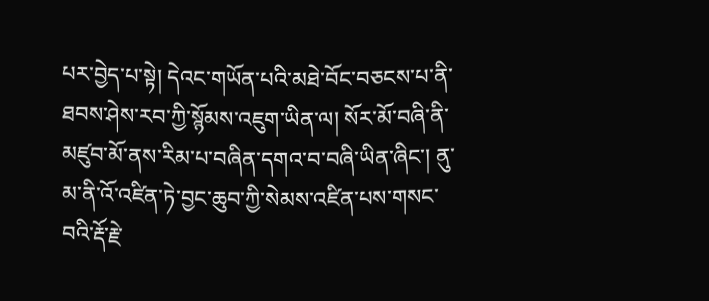པར་བྱེད་པ་སྟེ། དེའང་གཡོན་པའི་མཐེ་བོང་བཅངས་པ་ནི་ཐབས་ཤེས་རབ་ཀྱི་སྙོམས་འཇུག་ཡིན་ལ། སོར་མོ་བཞི་ནི་མཛུབ་མོ་ནས་རིམ་པ་བཞིན་དགའ་བ་བཞི་ཡིན་ཞིང་། ནུ་མ་ནི་འོ་འཛིན་ཏེ་བྱང་ཆུབ་ཀྱི་སེམས་འཛིན་པས་གསང་བའི་རྡོ་རྗེ་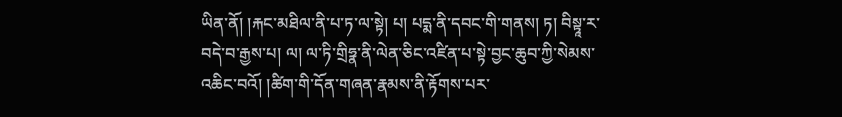ཡིན་ནོ། །རྐང་མཐིལ་ནི་པ་ཏ་ལ་སྟེ། པ། པདྨ་ནི་དབང་གི་གནས། ཏ། བིསྟཱ་ར་བདེ་བ་རྒྱས་པ། ལ། ལ་ཏི་གྲིཧྣ་ནི་ལེན་ཅིང་འཛིན་པ་སྟེ་བྱང་ཆུབ་ཀྱི་སེམས་འཆིང་བའོ། །ཚིག་གི་དོན་གཞན་རྣམས་ནི་རྟོགས་པར་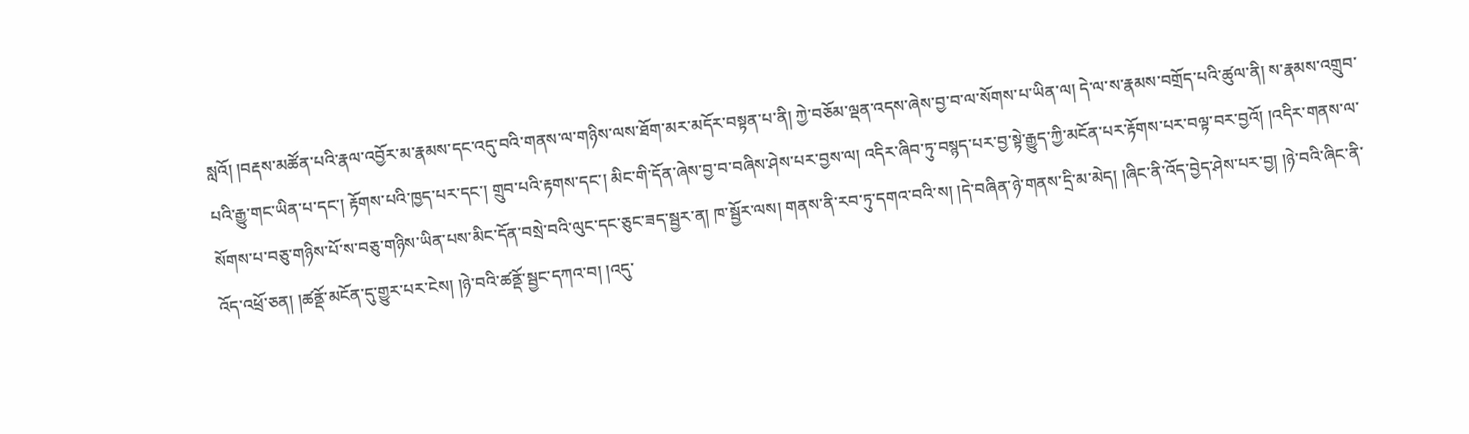སླའོ། །བརྡས་མཚོན་པའི་རྣལ་འབྱོར་མ་རྣམས་དང་འདུ་བའི་གནས་ལ་གཉིས་ལས་ཐོག་མར་མདོར་བསྟན་པ་ནི། ཀྱེ་བཅོམ་ལྡན་འདས་ཞེས་བྱ་བ་ལ་སོགས་པ་ཡིན་ལ། དེ་ལ་ས་རྣམས་བགྲོད་པའི་ཚུལ་ནི། ས་རྣམས་འགྲུབ་པའི་རྒྱུ་གང་ཡིན་པ་དང་། རྟོགས་པའི་ཁྱད་པར་དང་། གྲུབ་པའི་རྟགས་དང་། མིང་གི་དོན་ཞེས་བྱ་བ་བཞིས་ཤེས་པར་བྱས་ལ། འདིར་ཞིབ་ཏུ་བསྙད་པར་བྱ་སྟེ་རྒྱུད་ཀྱི་མངོན་པར་རྟོགས་པར་བལྟ་བར་བྱའོ། །འདིར་གནས་ལ་སོགས་པ་བཅུ་གཉིས་པོ་ས་བཅུ་གཉིས་ཡིན་པས་མིང་དོན་བསྲེ་བའི་ལུང་དང་ཅུང་ཟད་སྦྱར་ན། ཁ་སྦྱོར་ལས། གནས་ནི་རབ་ཏུ་དགའ་བའི་ས། །དེ་བཞིན་ཉེ་གནས་དྲི་མ་མེད། །ཞིང་ནི་འོད་བྱེད་ཤེས་པར་བྱ། །ཉེ་བའི་ཞིང་ནི་འོད་འཕྲོ་ཅན། །ཚནྡོ་མངོན་དུ་གྱུར་པར་ངེས། །ཉེ་བའི་ཚནྡོ་སྦྱང་དཀའ་བ། །འདུ་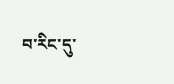བ་རིང་དུ་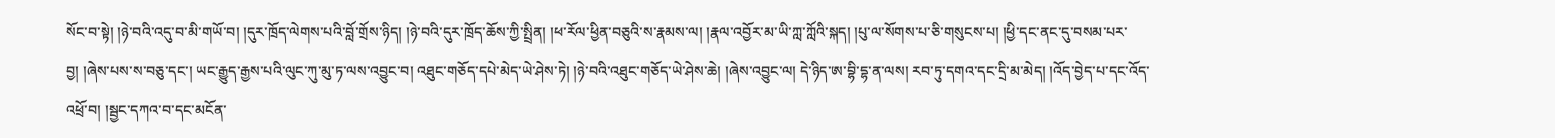སོང་བ་སྟེ། །ཉེ་བའི་འདུ་བ་མི་གཡོ་བ། །དུར་ཁྲོད་ལེགས་པའི་བློ་གྲོས་ཉིད། །ཉེ་བའི་དུར་ཁྲོད་ཆོས་ཀྱི་སྤྲིན། །ཕ་རོལ་ཕྱིན་བཅུའི་ས་རྣམས་ལ། །རྣལ་འབྱོར་མ་ཡི་ཀླ་ཀློའི་སྐད། །པུ་ལ་སོགས་པ་ཅི་གསུངས་པ། །ཕྱི་དང་ནང་དུ་བསམ་པར་བྱ། །ཞེས་པས་ས་བཅུ་དང་། ཡང་རྒྱུད་རྒྱས་པའི་ལུང་ཀུ་མུ་ཏ་ལས་འབྱུང་བ། འཐུང་གཅོད་དཔེ་མེད་ཡེ་ཤེས་ཏེ། །ཉེ་བའི་འཐུང་གཅོད་ཡེ་ཤེས་ཆེ། །ཞེས་འབྱུང་ལ། དེ་ཉིད་ཨ་བྷི་དྷ་ན་ལས། རབ་ཏུ་དགའ་དང་དྲི་མ་མེད། །འོད་བྱེད་པ་དང་འོད་འཕྲོ་བ། །སྦྱང་དཀའ་བ་དང་མངོན་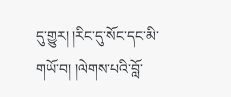དུ་གྱུར། །རིང་དུ་སོང་དང་མི་གཡོ་བ། །ལེགས་པའི་བློ་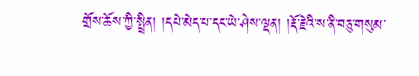གྲོས་ཆོས་ཀྱི་སྤྲིན། །དཔེ་མེད་པ་དང་ཡེ་ཤེས་ལྡན། །རྡོ་རྗེའི་ས་ནི་བཅུ་གསུམ་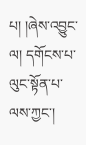པ། །ཞེས་འབྱུང་ལ། དགོངས་པ་ལུང་སྟོན་པ་ལས་ཀྱང་།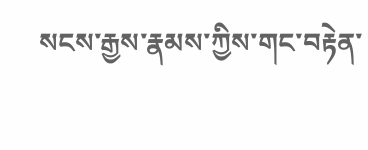སངས་རྒྱས་རྣམས་ཀྱིས་གང་བརྟེན་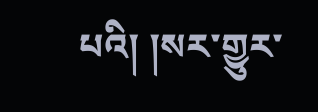པའི། །སར་གྱུར་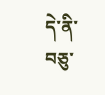དེ་ནི་བཅུ་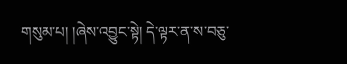གསུམ་པ། །ཞེས་འབྱུང་སྟེ། དེ་ལྟར་ན་ས་བཅུ་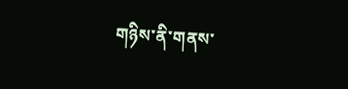གཉིས་ནི་གནས་